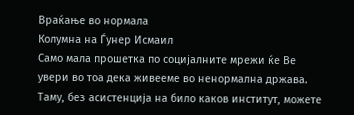Враќање во нормала
Колумна на Ѓунер Исмаил
Само мала прошетка по социјалните мрежи ќе Ве увери во тоа дека живееме во ненормална држава. Таму, без асистенција на било каков институт, можете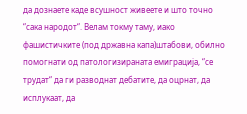да дознаете каде всушност живеете и што точно “сака народот“. Велам токму таму, иако фашистичките (под државна капа)штабови, обилно помогнати од патологизираната емиграција, “се трудат“ да ги разводнат дебатите, да оцрнат, да исплукаат, да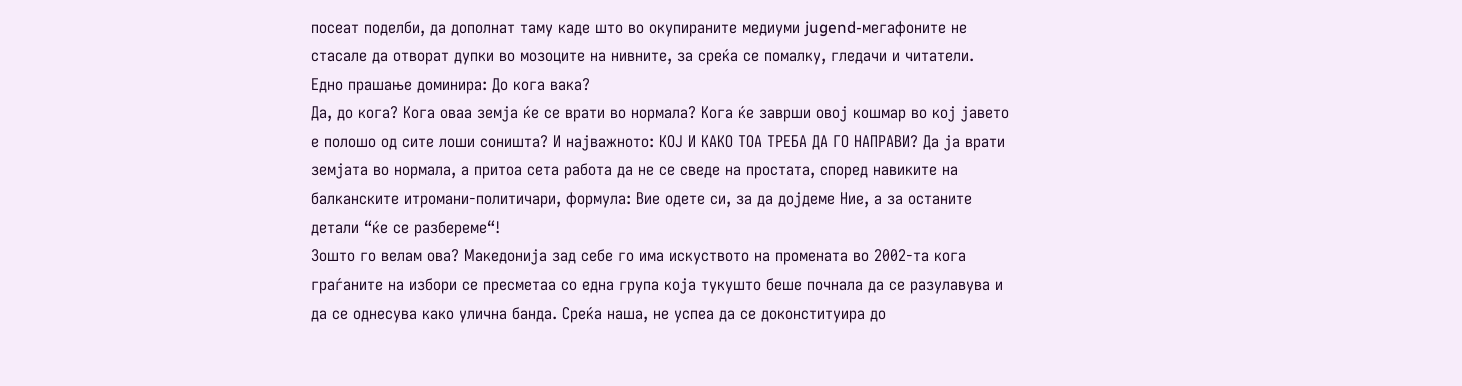посеат поделби, да дополнат таму каде што во окупираните медиуми jugend-мегафоните не стасале да отворат дупки во мозоците на нивните, за среќа се помалку, гледачи и читатели. Едно прашање доминира: До кога вака?
Да, до кога? Кога оваа земја ќе се врати во нормала? Кога ќе заврши овој кошмар во кој јавето е полошо од сите лоши соништа? И најважното: КОЈ И КАКО ТОА ТРЕБА ДА ГО НАПРАВИ? Да ја врати земјата во нормала, а притоа сета работа да не се сведе на простата, според навиките на балканските итромани-политичари, формула: Вие одете си, за да дојдеме Ние, а за останите детали “ќе се разбереме“!
Зошто го велам ова? Македонија зад себе го има искуството на промената во 2002-та кога граѓаните на избори се пресметаа со една група која тукушто беше почнала да се разулавува и да се однесува како улична банда. Среќа наша, не успеа да се доконституира до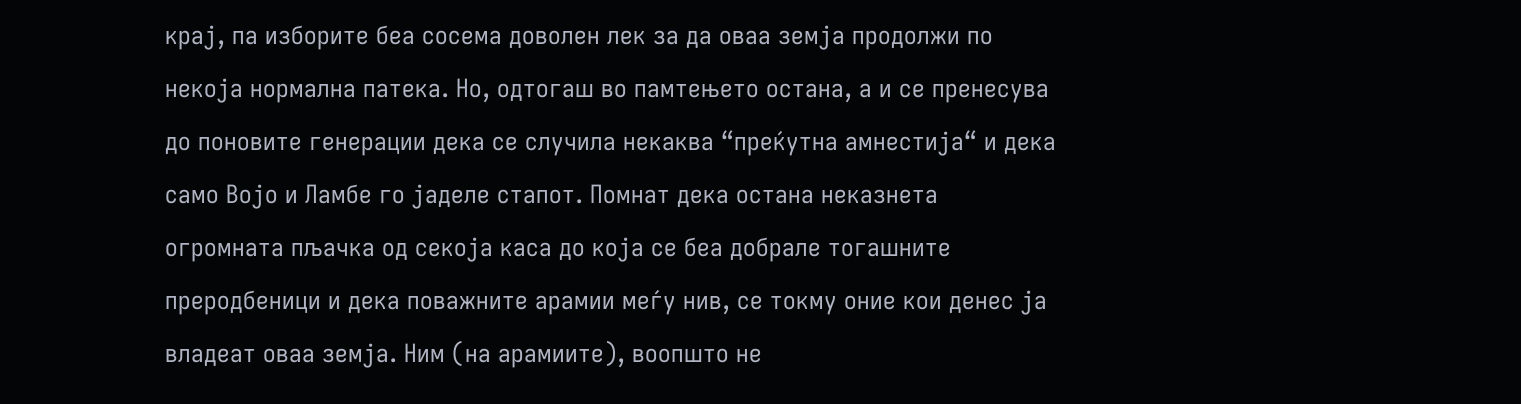крај, па изборите беа сосема доволен лек за да оваа земја продолжи по некоја нормална патека. Но, одтогаш во памтењето остана, а и се пренесува до поновите генерации дека се случила некаква “преќутна амнестија“ и дека само Војо и Ламбе го јаделе стапот. Помнат дека остана неказнета огромната пљачка од секоја каса до која се беа добрале тогашните преродбеници и дека поважните арамии меѓу нив, се токму оние кои денес ја владеат оваа земја. Ним (на арамиите), воопшто не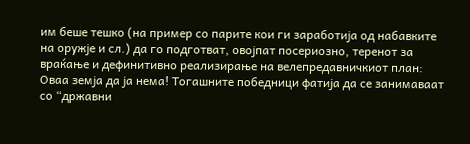им беше тешко (на пример со парите кои ги заработија од набавките на оружје и сл.) да го подготват, овојпат посериозно, теренот за враќање и дефинитивно реализирање на велепредавничкиот план: Оваа земја да ја нема! Тогашните победници фатија да се занимаваат со “државни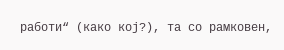работи“ (како кој?), та со рамковен,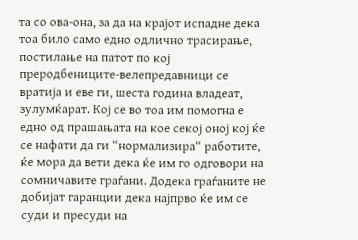та со ова-она, за да на крајот испадне дека тоа било само едно одлично трасирање, постилање на патот по кој преродбениците-велепредавници се вратија и еве ги, шеста година владеат, зулумќарат. Кој се во тоа им помогна е едно од прашањата на кое секој оној кој ќе се нафати да ги “нормализира“ работите, ќе мора да вети дека ќе им го одговори на сомничавите граѓани. Додека граѓаните не добијат гаранции дека најпрво ќе им се суди и пресуди на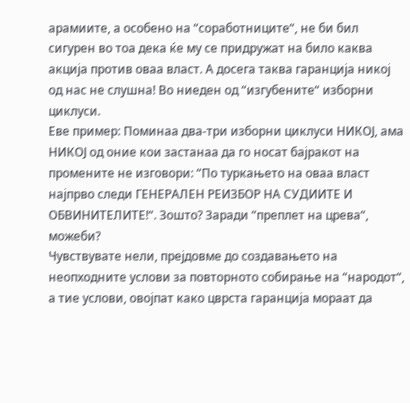арамиите, а особено на “соработниците“, не би бил сигурен во тоа дека ќе му се придружат на било каква акција против оваа власт. А досега таква гаранција никој од нас не слушна! Во ниеден од “изгубените“ изборни циклуси.
Еве пример: Поминаа два-три изборни циклуси НИКОЈ, ама НИКОЈ од оние кои застанаа да го носат бајракот на промените не изговори: “По туркањето на оваа власт најпрво следи ГЕНЕРАЛЕН РЕИЗБОР НА СУДИИТЕ И ОБВИНИТЕЛИТЕ!“. Зошто? Заради “преплет на црева“, можеби?
Чувствувате нели, прејдовме до создавањето на неопходните услови за повторното собирање на “народот“, а тие услови, овојпат како цврста гаранција мораат да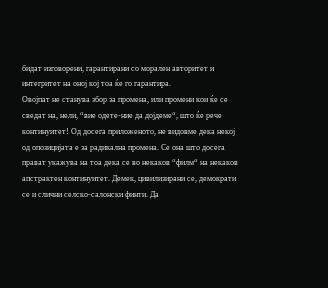бидат изговорени, гарантирани со морален авторитет и интегритет на оној кој тоа ќе го гарантира.
Овојпат не станува збор за промена, или промени кои ќе се сведат на, нели, “вие одете-ние да дојдеме“, што ќе рече континуитет! Од досега приложеното, не видовме дека некој од опозицијата е за радикална промена. Се она што досега прават укажува на тоа дека се во некаков “филм“ на некаков апстрактен континуитет. Демек, цивилизирани се, демократи се и слични селско-салонски финти. Да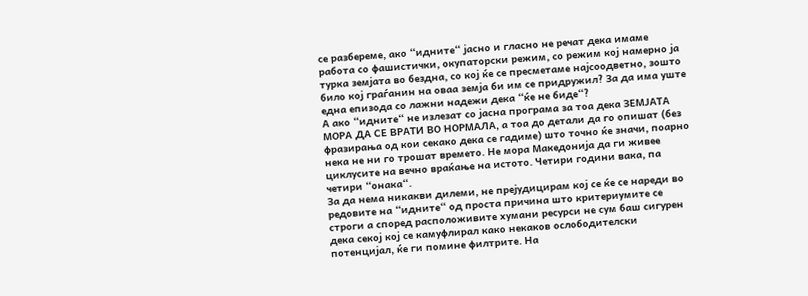се разбереме, ако “идните“ јасно и гласно не речат дека имаме работа со фашистички, окупаторски режим, со режим кој намерно ја турка земјата во бездна, со кој ќе се пресметаме најсоодветно, зошто било кој граѓанин на оваа земја би им се придружил? За да има уште една епизода со лажни надежи дека “ќе не биде“?
А ако “идните“ не излезат со јасна програма за тоа дека ЗЕМЈАТА МОРА ДА СЕ ВРАТИ ВО НОРМАЛА, а тоа до детали да го опишат (без фразирања од кои секако дека се гадиме) што точно ќе значи, поарно нека не ни го трошат времето. Не мора Македонија да ги живее циклусите на вечно враќање на истото. Четири години вака, па четири “онака“.
За да нема никакви дилеми, не прејудицирам кој се ќе се нареди во редовите на “идните“ од проста причина што критериумите се строги а според расположивите хумани ресурси не сум баш сигурен дека секој кој се камуфлирал како некаков ослободителски потенцијал, ќе ги помине филтрите. На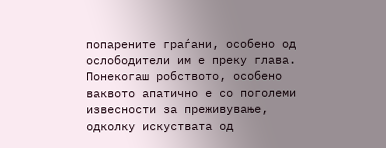попарените граѓани, особено од ослободители им е преку глава. Понекогаш робството, особено ваквото апатично е со поголеми извесности за преживување, одколку искуствата од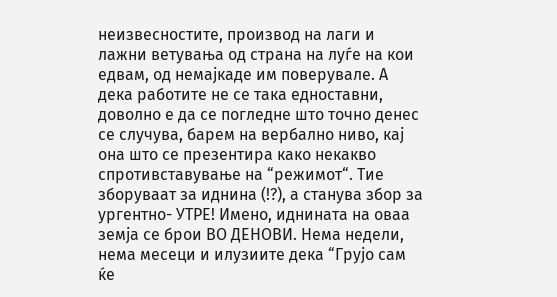неизвесностите, производ на лаги и лажни ветувања од страна на луѓе на кои едвам, од немајкаде им поверувале. А дека работите не се така едноставни, доволно е да се погледне што точно денес се случува, барем на вербално ниво, кај она што се презентира како некакво спротивставување на “режимот“. Тие зборуваат за иднина (!?), а станува збор за ургентно- УТРЕ! Имено, иднината на оваа земја се брои ВО ДЕНОВИ. Нема недели, нема месеци и илузиите дека “Грујо сам ќе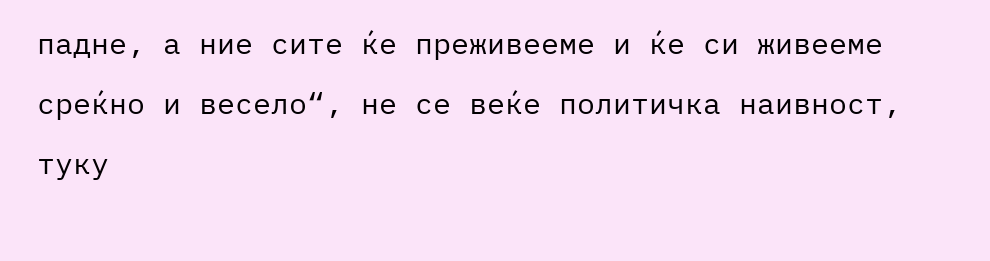падне, а ние сите ќе преживееме и ќе си живееме среќно и весело“, не се веќе политичка наивност, туку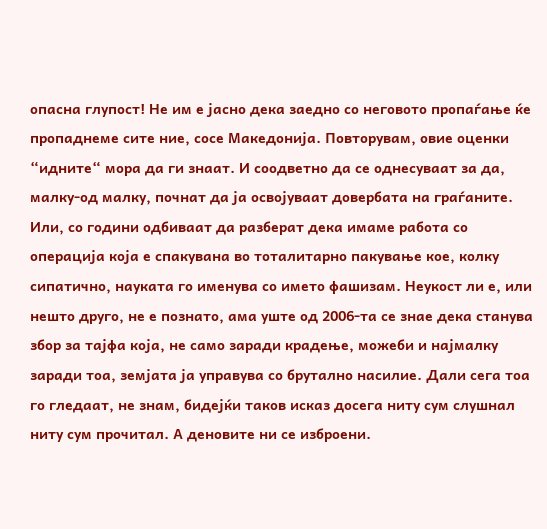опасна глупост! Не им е јасно дека заедно со неговото пропаѓање ќе пропаднеме сите ние, сосе Македонија. Повторувам, овие оценки “идните“ мора да ги знаат. И соодветно да се однесуваат за да, малку-од малку, почнат да ја освојуваат довербата на граѓаните.
Или, со години одбиваат да разберат дека имаме работа со операција која е спакувана во тоталитарно пакување кое, колку сипатично, науката го именува со името фашизам. Неукост ли е, или нешто друго, не е познато, ама уште од 2006-та се знае дека станува збор за тајфа која, не само заради крадење, можеби и најмалку заради тоа, земјата ја управува со брутално насилие. Дали сега тоа го гледаат, не знам, бидејќи таков исказ досега ниту сум слушнал ниту сум прочитал. А деновите ни се изброени.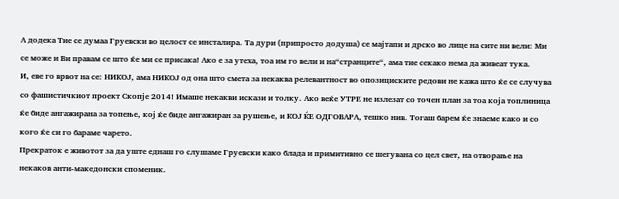А додека Тие се думаа Груевски во целост се инсталира. Та дури (припросто додуша) се мајтапи и дрско во лице на сите ни вели: Ми се може и Ви правам се што ќе ми се присака! Ако е за утеха, тоа им го вели и на“странците“, ама тие секако нема да живеат тука.
И, еве го врвот на се: НИКОЈ, ама НИКОЈ од она што смета за некаква релевантност во опозициските редови не кажа што ќе се случува со фашистичкиот проект Скопје 2014! Имаше некакви искази и толку. Ако веќе УТРЕ не излезат со точен план за тоа која топлиница ќе биде ангажирана за топење, кој ќе биде ангажиран за рушење, и КОЈ ЌЕ ОДГОВАРА, тешко нив. Тогаш барем ќе знаеме како и со кого ќе си го бараме чарето.
Прекраток е животот за да уште еднаш го слушаме Груевски како блада и примитивно се шегувана со цел свет, на отворање на некаков анти-македонски споменик.